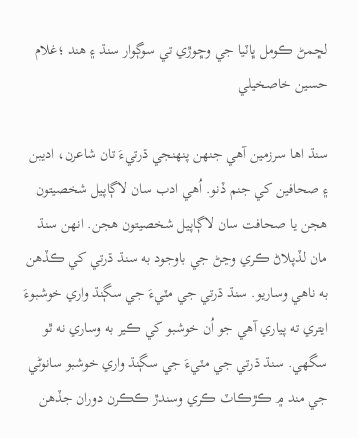لڇمڻ ڪومل ڀاٽيا جي وڇوڙي تي سوڳوار سنڌ ۽ هند ؛غلام حسين خاصخيلي

سنڌ اها سرزمين آهي جنهن پنهنجي ڌرتيءَ تان شاعرن، اديبن ۽ صحافين کي جنم ڏنو. اُهي ادب سان لاڳاپيل شخصيتون هجن يا صحافت سان لاڳاپيل شخصيتون هجن. انهن سنڌ مان لڏپلاڻ ڪري وڃڻ جي باوجود به سنڌ ڌرتي کي ڪڏهن به ناهي وساريو. سنڌ ڌرتي جي مٽيءَ جي سڳنڌ واري خوشبوءَ ايتري ته پياري آهي جو اُن خوشبو کي ڪير به وساري نه ٿو سگهي. سنڌ ڌرتي جي مٽيءَ جي سڳنڌ واري خوشبو سانوڻي جي مند ۾ ڪڙڪاٽ ڪري وسندڙ ڪڪرن دوران جڏهن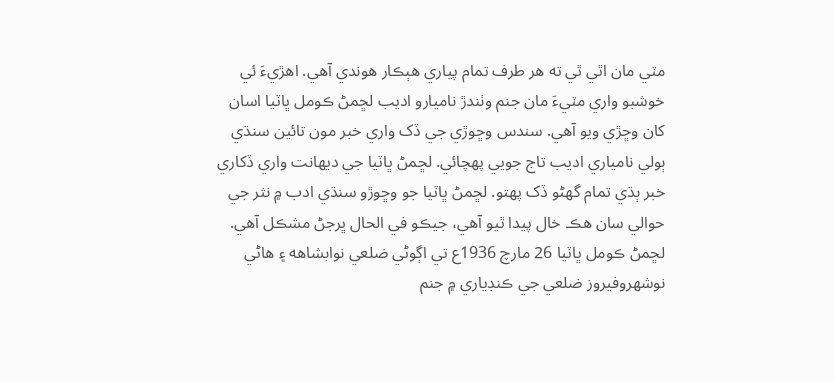مٽي مان اٿي ٿي ته هر طرف تمام پياري هٻڪار هوندي آهي. اهڙيءَ ئي خوشبو واري مٽيءَ مان جنم وٺندڙ ناميارو اديب لڇمڻ ڪومل ڀاٽيا اسان کان وڇڙي ويو آهي. سندس وڇوڙي جي ڏک واري خبر مون تائين سنڌي ٻولي نامياري اديب تاج جويي پهچائي. لڇمڻ ڀاٽيا جي ديهانت واري ڏکاري خبر ٻڌي تمام گهڻو ڏک پهتو. لڇمڻ ڀاٽيا جو وڇوڙو سنڌي ادب ۾ نثر جي حوالي سان هڪ خال پيدا ٿيو آهي، جيڪو في الحال ڀرجڻ مشڪل آهي. لڇمڻ ڪومل ڀاٽيا 26 مارچ 1936ع تي اڳوڻي ضلعي نوابشاهه ۽ هاڻي نوشهروفيروز ضلعي جي ڪنڊياري ۾ جنم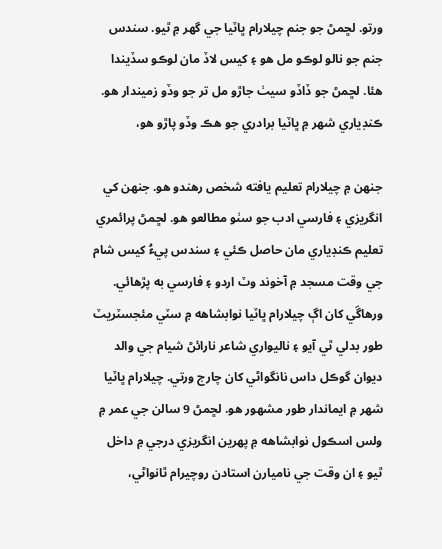ورتو. لڇمڻ جو جنم چيلارام ڀاٽيا جي گهر ۾ ٿيو. سندس جنم جو نالو لوڪو مل هو ۽ کيس لاڏ مان لوڪو سڏيندا هئا. لڇمڻ جو ڏاڏو سيٺ جاڙو مل تر جو وڏو زميندار هو. ڪنڊياري شهر ۾ ڀاٽيا برادري جو هڪ وڏو پاڙو هو،

جنهن ۾ چيلارام تعليم يافته شخص رهندو هو. جنهن کي انگريزي ۽ فارسي ادب جو سٺو مطالعو هو. لڇمڻ پرائمري تعليم ڪنڊياري مان حاصل ڪئي ۽ سندس پيءُ کيس شام جي وقت مسجد ۾ آخوند وٽ اردو ۽ فارسي به پڙهائي. ورهاڱي کان اڳ چيلارام ڀاٽيا نوابشاهه ۾ سٽي مئجسٽريٽ طور بدلي ٿي آيو ۽ ناليواري شاعر نارائڻ شيام جي والد ديوان گوڪل داس نانگواڻي کان چارج ورتي. چيلارام ڀاٽيا شهر ۾ ايماندار طور مشهور هو. لڇمڻ 9 سالن جي عمر ۾ ولس اسڪول نوابشاهه ۾ پهرين انگريزي درجي ۾ داخل ٿيو ۽ ان وقت جي ناميارن استادن روچيرام ٿانواڻي،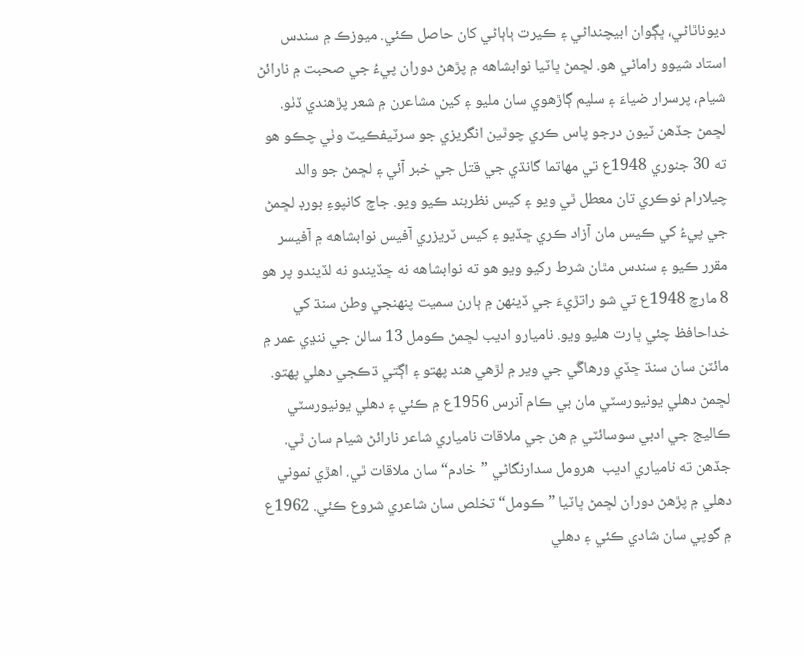ديوناٿاڻي، ڀڳوان ابيچنداڻي ۽ ڪيرت ٻاٻاڻي کان حاصل ڪئي. ميوزڪ ۾ سندس استاد شيوو راماڻي هو. لڇمڻ ڀاٽيا نوابشاهه ۾ پڙهڻ دوران پيءُ جي صحبت ۾ نارائڻ شيام، پرسرار ضياءَ ۽ سليم ڳاڙهوي سان مليو ۽ کين مشاعرن ۾ شعر پڙهندي ڏٺو. لڇمڻ جڏهن ٽيون درجو پاس ڪري چوٿين انگريزي جو سرٽيفڪيٽ وٺي چڪو هو ته 30 جنوري 1948ع تي مهاتما گانڌي جي قتل جي خبر آئي ۽ لڇمڻ جو والد چيلارام نوڪري تان معطل ٿي ويو ۽ کيس نظربند ڪيو ويو. جاچ کانپوءِ بورڊ لڇمڻ جي پيءُ کي ڪيس مان آزاد ڪري ڇڏيو ۽ کيس ٽريزري آفيس نوابشاهه ۾ آفيسر مقرر ڪيو ۽ سندس مٿان شرط رکيو ويو هو ته نوابشاهه نه ڇڏيندو نه لڏيندو پر هو 8 مارچ 1948ع تي شو راتڙيءَ جي ڏينهن ۾ ٻارن سميت پنهنجي وطن سنڌ کي خداحافظ چئي ڀارت هليو ويو. ناميارو اديب لڇمڻ ڪومل 13 سالن جي ننڍي عمر ۾ مائٽن سان سنڌ ڇڏي ورهاڱي جي وير ۾ لڙهي هند پهتو ۽ اڳتي ڌڪجي دهلي پهتو. لڇمڻ دهلي يونيورسٽي مان بي ڪام آنرس 1956ع ۾ ڪئي ۽ دهلي يونيورسٽي ڪاليج جي ادبي سوسائٽي ۾ هن جي ملاقات نامياري شاعر نارائڻ شيام سان ٿي. جڏهن ته نامياري اديب  هرومل سدارنگاڻي ”خادم“ سان ملاقات ٿي. اهڙي نموني دهلي ۾ پڙهڻ دوران لڇمڻ ڀاٽيا ”ڪومل“ تخلص سان شاعري شروع ڪئي. 1962ع ۾ گوپي سان شادي ڪئي ۽ دهلي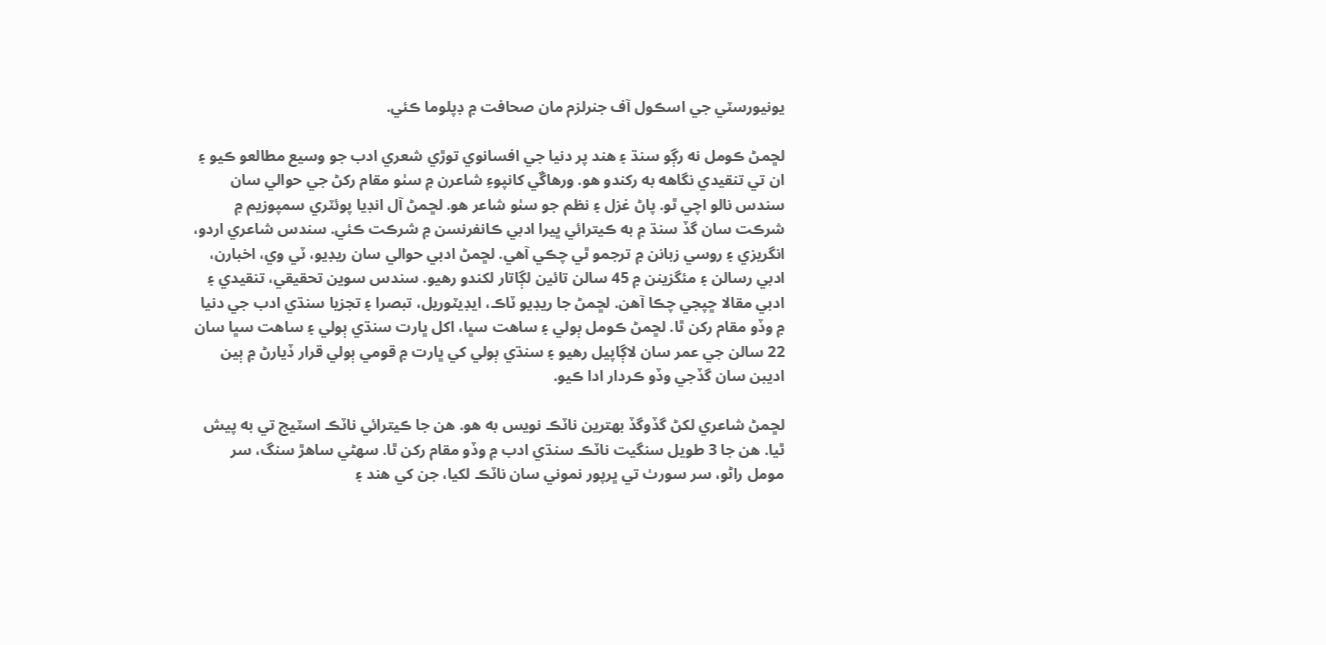يونيورسٽي جي اسڪول آف جنرلزم مان صحافت ۾ ڊپلوما ڪئي.

لڇمڻ ڪومل نه رڳو سنڌ ۽ هند پر دنيا جي افسانوي توڙي شعري ادب جو وسيع مطالعو ڪيو ۽ ان تي تنقيدي نگاهه به رکندو هو. ورهاڱي کانپوءِ شاعرن ۾ سٺو مقام رکڻ جي حوالي سان سندس نالو اچي ٿو. پاڻ غزل ۽ نظم جو سٺو شاعر هو. لڇمڻ آل انڊيا پوئٽري سمپوزيم ۾ شرڪت سان گڏ سنڌ ۾ به ڪيترائي ڀيرا ادبي ڪانفرنسن ۾ شرڪت ڪئي. سندس شاعري اردو، انگريزي ۽ روسي زبانن ۾ ترجمو ٿي چڪي آهي. لڇمڻ ادبي حوالي سان ريڊيو، ٽي وي، اخبارن، ادبي رسالن ۽ مئگزينن ۾ 45 سالن تائين لڳاتار لکندو رهيو. سندس سوين تحقيقي، تنقيدي ۽ ادبي مقالا ڇپجي چڪا آهن. لڇمڻ جا ريڊيو ٽاڪ، ايڊيٽوريل، تبصرا ۽ تجزيا سنڌي ادب جي دنيا ۾ وڏو مقام رکن ٿا. لڇمڻ ڪومل ٻولي ۽ ساهت سڀا، اکل ڀارت سنڌي ٻولي ۽ ساهت سڀا سان 22 سالن جي عمر سان لاڳاپيل رهيو ۽ سنڌي ٻولي کي ڀارت ۾ قومي ٻولي قرار ڏيارڻ ۾ ٻين اديبن سان گڏجي وڏو ڪردار ادا ڪيو.

لڇمڻ شاعري لکڻ گڏوگڏ بهترين ناٽڪ نويس به هو. هن جا ڪيترائي ناٽڪ اسٽيج تي به پيش ٿيا. هن جا 3 طويل سنگيت ناٽڪ سنڌي ادب ۾ وڏو مقام رکن ٿا. سهڻي ساهڙ سنگ، سر مومل راڻو، سر سورٺ تي ڀرپور نموني سان ناٽڪ لکيا، جن کي هند ۽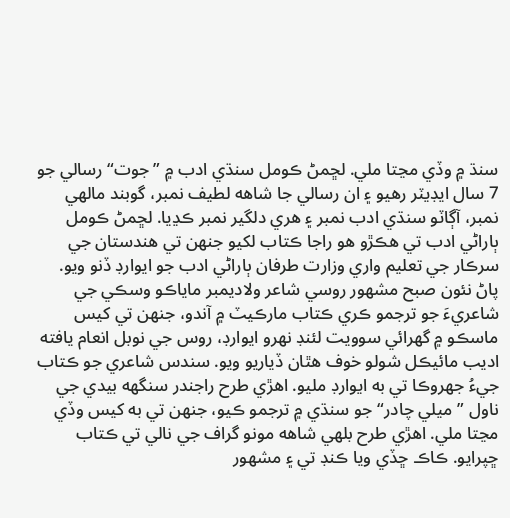سنڌ ۾ وڏي مڃتا ملي. لڇمڻ ڪومل سنڌي ادب ۾ ”جوت“ رسالي جو 7 سال ايڊيٽر رهيو ۽ ان رسالي جا شاهه لطيف نمبر، گوبند مالهي نمبر، آڳاٽو سنڌي ادب نمبر ۽ هري دلگير نمبر ڪڍيا. لڇمڻ ڪومل ٻاراڻي ادب تي هڪڙو هو راجا ڪتاب لکيو جنهن تي هندستان جي سرڪار جي تعليم واري وزارت طرفان ٻاراڻي ادب جو ايوارڊ ڏنو ويو. پاڻ نئون صبح مشهور روسي شاعر ولاديمبر ماياڪو وسڪي جي شاعريءَ جو ترجمو ڪري ڪتاب مارڪيٽ ۾ آندو، جنهن تي کيس ماسڪو ۾ گهرائي سوويت لئنڊ نهرو ايوارڊ، روس جي نوبل انعام يافته اديب مائيڪل شولو خوف هٿان ڏياريو ويو. سندس شاعري جو ڪتاب جيءُ جهروڪا تي به ايوارڊ مليو. اهڙي طرح راجندر سنگهه بيدي جي ناول ”ميلي چادر“ جو سنڌي ۾ ترجمو ڪيو، جنهن تي به کيس وڏي مڃتا ملي. اهڙي طرح بلهي شاهه مونو گراف جي نالي تي ڪتاب ڇپرايو. ڪاڪ ڇڏي ويا ڪنڊ تي ۽ مشهور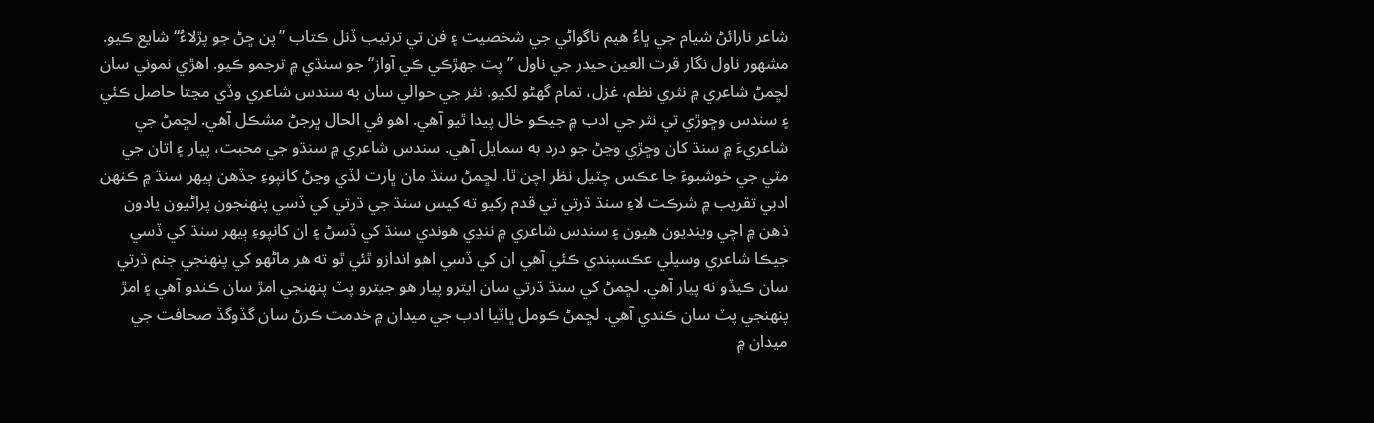شاعر نارائڻ شيام جي ڀاءُ هيم ناگواڻي جي شخصيت ۽ فن تي ترتيب ڏنل ڪتاب ”پن ڇڻ جو پڙلاءُ“ شايع ڪيو. مشهور ناول نگار قرت العين حيدر جي ناول ”پت جهڙڪي ڪي آواز“ جو سنڌي ۾ ترجمو ڪيو. اهڙي نموني سان لڇمڻ شاعري ۾ نثري نظم، غزل، تمام گهڻو لکيو. نثر جي حوالي سان به سندس شاعري وڏي مڃتا حاصل ڪئي ۽ سندس وڇوڙي تي نثر جي ادب ۾ جيڪو خال پيدا ٿيو آهي. اهو في الحال ڀرجڻ مشڪل آهي. لڇمڻ جي شاعريءَ ۾ سنڌ کان وڇڙي وڃڻ جو درد به سمايل آهي. سندس شاعري ۾ سنڌو جي محبت، پيار ۽ اتان جي مٽي جي خوشبوءَ جا عڪس چٽيل نظر اچن ٿا. لڇمڻ سنڌ مان ڀارت لڏي وڃڻ کانپوءِ جڏهن ٻيهر سنڌ ۾ ڪنهن ادبي تقريب ۾ شرڪت لاءِ سنڌ ڌرتي تي قدم رکيو ته کيس سنڌ جي ڌرتي کي ڏسي پنهنجون پراڻيون يادون ذهن ۾ اچي وينديون هيون ۽ سندس شاعري ۾ ننڍي هوندي سنڌ کي ڏسڻ ۽ ان کانپوءِ ٻيهر سنڌ کي ڏسي جيڪا شاعري وسيلي عڪسبندي ڪئي آهي ان کي ڏسي اهو اندازو ٿئي ٿو ته هر ماڻهو کي پنهنجي جنم ڌرتي سان ڪيڏو نه پيار آهي. لڇمڻ کي سنڌ ڌرتي سان ايترو پيار هو جيترو پٽ پنهنجي امڙ سان ڪندو آهي ۽ امڙ پنهنجي پٽ سان ڪندي آهي. لڇمڻ ڪومل ڀاٽيا ادب جي ميدان ۾ خدمت ڪرڻ سان گڏوگڏ صحافت جي ميدان ۾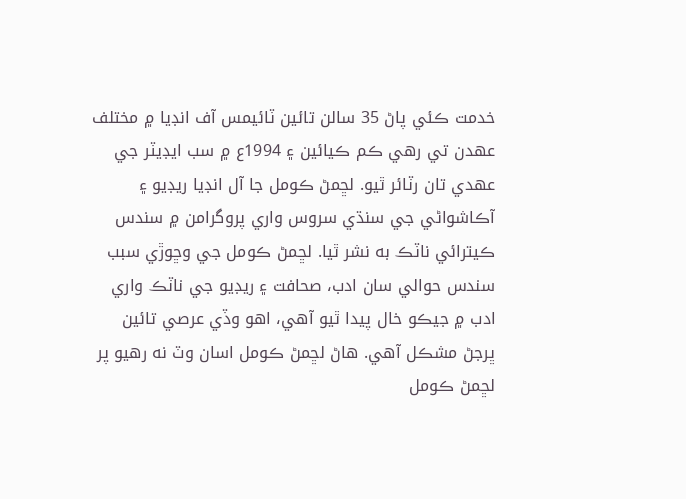خدمت ڪئي پاڻ 35 سالن تائين ٽائيمس آف انڊيا ۾ مختلف عهدن تي رهي ڪم ڪيائين ۽ 1994ع ۾ سب ايڊيٽر جي عهدي تان رٽائر ٿيو. لڇمڻ ڪومل جا آل انڊيا ريڊيو ۽ آڪاشواڻي جي سنڌي سروس واري پروگرامن ۾ سندس ڪيترائي ناٽڪ به نشر ٿيا. لڇمڻ ڪومل جي وڇوڙي سبب سندس حوالي سان ادب، صحافت ۽ ريڊيو جي ناٽڪ واري ادب ۾ جيڪو خال پيدا ٿيو آهي، اهو وڏي عرصي تائين ڀرجڻ مشڪل آهي. هاڻ لڇمڻ ڪومل اسان وٽ نه رهيو پر لڇمڻ ڪومل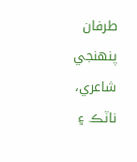طرفان پنهنجي شاعري، ناٽڪ ۽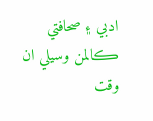ادبي ۽ صحافتي ڪالمن وسيلي ان وقت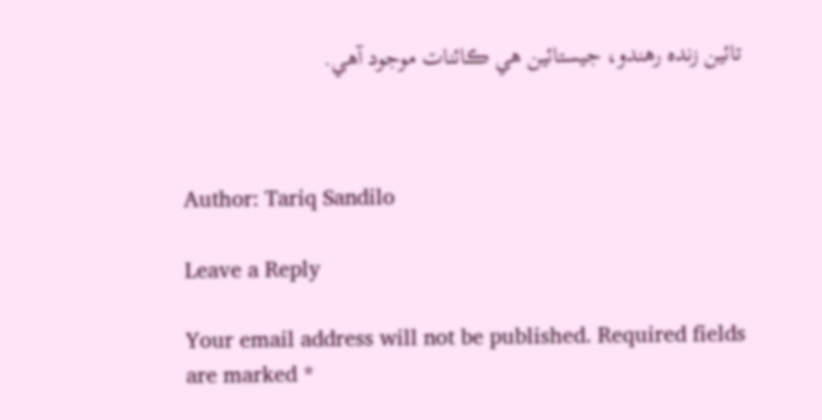تائين زنده رهندو، جيستائين هي ڪائنات موجود آهي.



Author: Tariq Sandilo

Leave a Reply

Your email address will not be published. Required fields are marked *